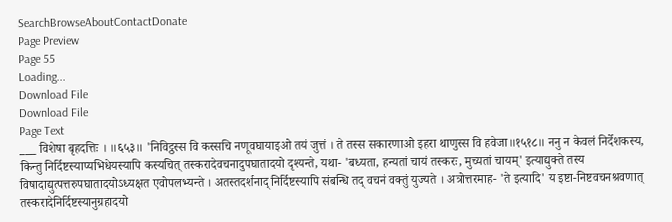SearchBrowseAboutContactDonate
Page Preview
Page 55
Loading...
Download File
Download File
Page Text
___ विशेषा बृहदत्तिः । ॥६५३॥ 'निविट्ठस्स वि कस्सचि नणूवघायाइओ तयं जुत्तं । ते तस्स सकारणाओ इहरा थाणुस्स वि हवेजा॥१५१८॥ ननु न केवलं निर्देशकस्य, किन्तु निर्दिष्टस्याप्यभिधेयस्यापि कस्यचित् तस्करादेवचनादुपघातादयो दृश्यन्ते, यथा- 'बध्यता, हन्यतां चायं तस्करः, मुच्यतां चायम्' इत्याद्युक्ते तस्य विषादाद्युत्पत्तरुपघातादयोऽध्यक्षत एवोपलभ्यन्ते । अतस्तदर्शनाद् निर्दिष्टस्यापि संबन्धि तद् वचनं वक्तुं युज्यते । अत्रोत्तरमाह- 'ते इत्यादि' य इष्टा-निष्टवचनश्रवणात् तस्करादेनिर्दिष्टस्यानुग्रहादयो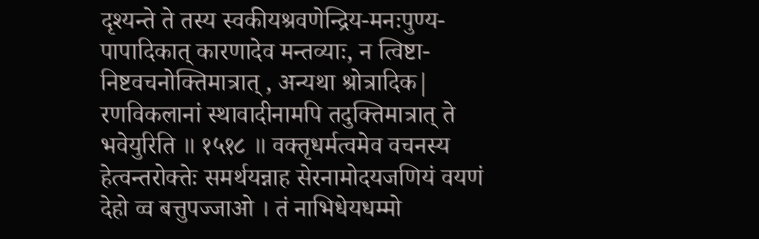दृश्यन्ते ते तस्य स्वकीयश्रवणेन्द्रिय-मनःपुण्य-पापादिकात् कारणादेव मन्तव्याः, न त्विष्टा-निष्टवचनोक्तिमात्रात् , अन्यथा श्रोत्रादिक| रणविकलानां स्थावादीनामपि तदुक्तिमात्रात् ते भवेयुरिति ॥ १५१८ ॥ वक्तृधर्मत्वमेव वचनस्य हेत्वन्तरोक्तेः समर्थयन्नाह सेरनामोदयजणियं वयणं देहो व्व बत्तुपज्जाओ । तं नाभिधेयधम्मो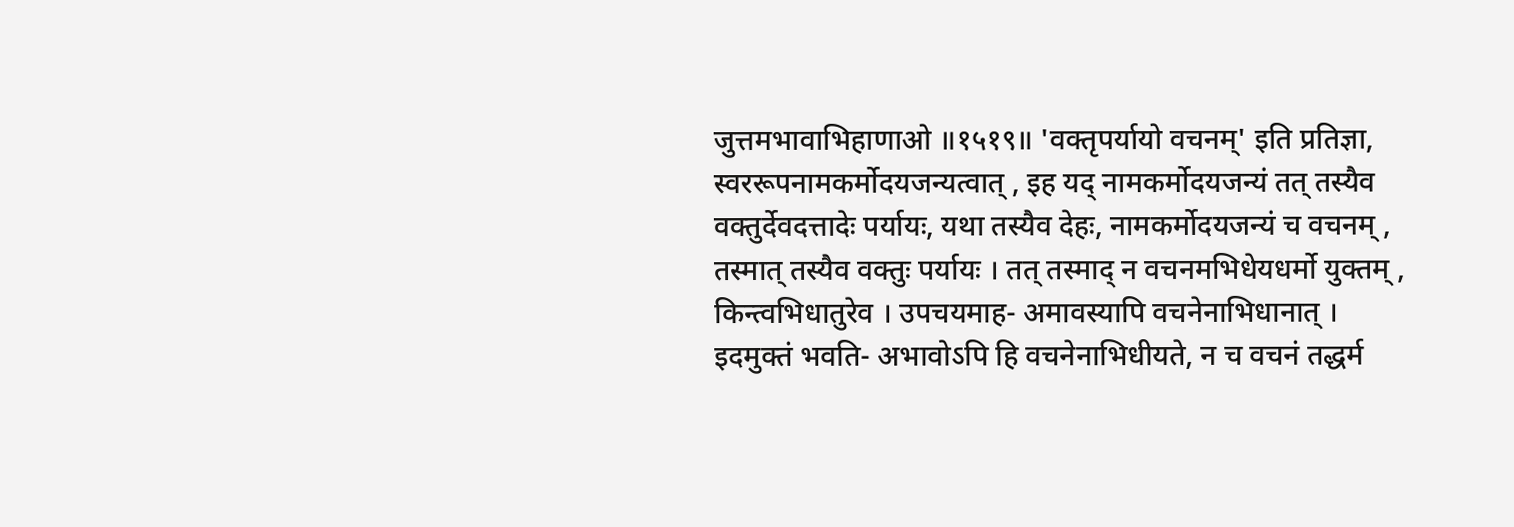जुत्तमभावाभिहाणाओ ॥१५१९॥ 'वक्तृपर्यायो वचनम्' इति प्रतिज्ञा, स्वररूपनामकर्मोदयजन्यत्वात् , इह यद् नामकर्मोदयजन्यं तत् तस्यैव वक्तुर्देवदत्तादेः पर्यायः, यथा तस्यैव देहः, नामकर्मोदयजन्यं च वचनम् , तस्मात् तस्यैव वक्तुः पर्यायः । तत् तस्माद् न वचनमभिधेयधर्मो युक्तम् , किन्त्वभिधातुरेव । उपचयमाह- अमावस्यापि वचनेनाभिधानात् । इदमुक्तं भवति- अभावोऽपि हि वचनेनाभिधीयते, न च वचनं तद्धर्म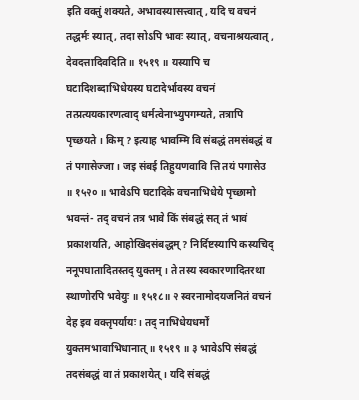इति वक्तुं शक्यते, अभावस्यासत्त्वात् , यदि च वचनं तद्धर्मः स्यात् , तदा सोऽपि भावः स्यात् , वचनाश्रयत्वात् , देवदत्तादिवदिति ॥ १५१९ ॥ यस्यापि च घटादिशब्दाभिधेयस्य घटादेर्भावस्य वचनं तत्प्रत्ययकारणत्वाद् धर्मत्वेनाभ्युपगम्यते, तत्रापि पृच्छयते । किम् ? इत्याह भावम्मि वि संबद्धं तमसंबद्धं व तं पगासेज्जा । जइ संबई तिहुयणवावि त्ति तयं पगासेउ ॥ १५२० ॥ भावेऽपि घटादिके वचनाभिधेये पृच्छामो भवन्तं- तद् वचनं तत्र भावे किं संबद्धं सत् तं भावं प्रकाशयति, आहोखिदसंबद्धम् ? निर्दिष्टस्यापि कस्यचिद् ननूपघातादितस्तद् युक्तम् । ते तस्य स्वकारणादितरथा स्थाणोरपि भवेयुः ॥ १५१८॥ २ स्वरनामोदयजनितं वचनं देह इव वक्तृपर्यायः । तद् नाभिधेयधर्मों युक्तमभावाभिधानात् ॥ १५१९ ॥ ३ भावेऽपि संबद्धं तदसंबद्धं वा तं प्रकाशयेत् । यदि संबद्धं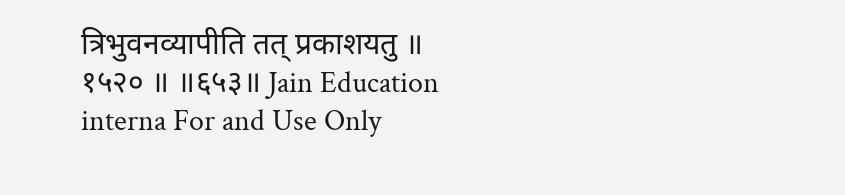त्रिभुवनव्यापीति तत् प्रकाशयतु ॥ १५२० ॥ ॥६५३॥ Jain Education interna For and Use Only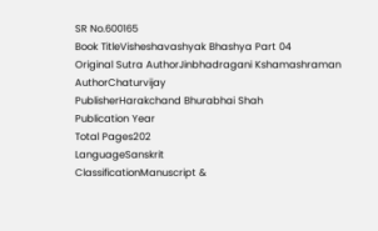SR No.600165
Book TitleVisheshavashyak Bhashya Part 04
Original Sutra AuthorJinbhadragani Kshamashraman
AuthorChaturvijay
PublisherHarakchand Bhurabhai Shah
Publication Year
Total Pages202
LanguageSanskrit
ClassificationManuscript &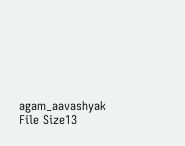agam_aavashyak
File Size13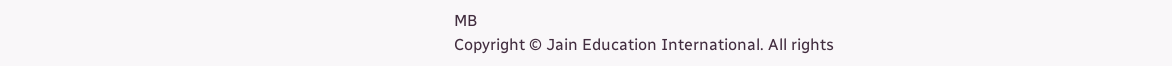MB
Copyright © Jain Education International. All rights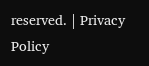reserved. | Privacy Policy